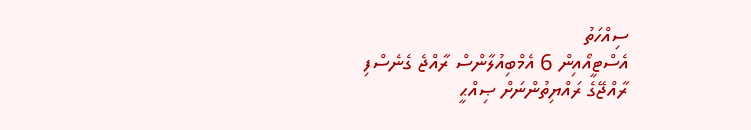ސިއްހަތު
އެސްޓީއޯއިން 6 އެމްބިއުލާންސް ރާއްޖެ ގެނެސްފި
ރާއްޖޭގެ ރައްޔިތުންނަށް ޞިއްޙީ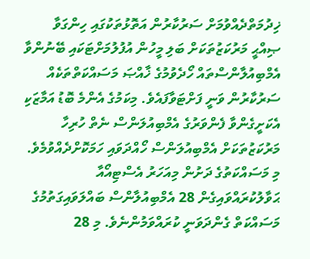ޚިދުމަތްދެއްވުމަށް ސަރުކާރުން އަތޮޅުތަކުގައި ހިންގަވާ ޞިއްޙީ މަރުކަޒުތަކަށް ބަލި މީހުން އުފުލުމަށްޓަކައި ބޭނުންވާ އެމްބިއުލާންސްތައް ހޯދެވުމުގެ ޚާއްޞަ މަސައްކަތްތަކެއް ސަރުކާރުން ވަނީ ފަށްޓަވާފައެވެ. މިކަމުގެ އެންމެ ބޮޑު އަމާޒަކި އެކަށީގެންވާ ފެންވަރުގެ އެމްބިއުލަންސް ނެތް ހުރިހާ މަރުކަޒުތަކަށް އެމްބިއުލަންސް ހޯއްދަވައި ހަމަކޮށްދެއްވުމެވެ. މި މަސައްކަތުގެ ދަށުން މިއަހަރު އެސްޓިއޯއާ ޙަވާލުކުރައްވައިގެން 28 އެމްބިއުލާންސް ބައްލަވައިގަތުމުގެ މަސައްކަތް ގެންދަވަނީ ކުރައްވަމުންނެވެ. މި 28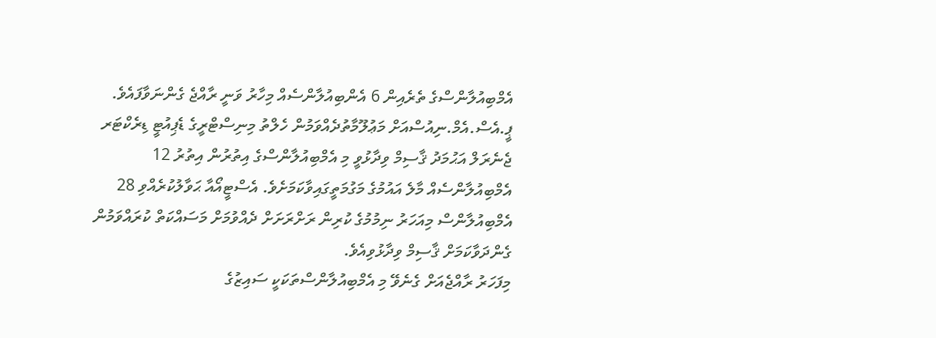އެމްބިއުލާންސްގެ ތެރެއިން 6 އެންބިއުލާންސެއް މިހާރު ވަނީ ރާއްޖެ ގެންނަވާފައެވެ.
ޕީ.އެސް.އެމް.ނިއުސްއަށް މަޢުލޫމާތުދެއްވަމުން ހެލްތު މިނިސްޓްރީގެ ޑެޕިއުޓީ ޑިރެކްޓަރ ޖެނެރަލް އަޙުމަދު ޤާސިމް ވިދާޅުވީ މި އެމްބިއުލާންސްގެ އިތުރުން އިތުރު 12 އެމްބިއުލާންސެއް މާލެ އައުމުގެ މަގުމަތީގައިވާކަމަށެވެ. އެސްޓީއޯއާ ޙަވާލުކުރެއްވި 28 އެމްބިއުލާންސް މިއަހަރު ނިމުމުގެ ކުރިން ރަށްރަށަށް ދެއްވުމަށް މަސައްކަތް ކުރައްވަމުން ގެންދަވާކަމަށް ޤާސިމް ވިދާޅުވިއެވެ.
މިފަހަރު ރާއްޖެއަށް ގެނެވޭ މި އެމްބިއުލާންސްތަކަކީ ސައިޒުގެ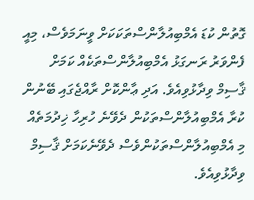ގޮތުން ކުޑަ އެމްބިއުލާންސްތަކަކަށް ވީނަމަވެސް، މިއީ ފެންވަރު ރަނގަޅު އެމްބިއުލާންސްތަކެއް ކަމަށް ޤާސިމް ވިދާޅުވިއެވެ. އަދި ޢާންކޮށް ރާއްޖެގައި ބޭނުން ކުރާ އެމްބިއުލާންސްތަކުން ދެވޭނެ ހުރިހާ ޚިދުމަތެއް މި އެމްބިއުލާންސްތަކުންވެސް ދެވޭނެކަމަށް ޤާސިމް ވިދާޅުވިއެވެ.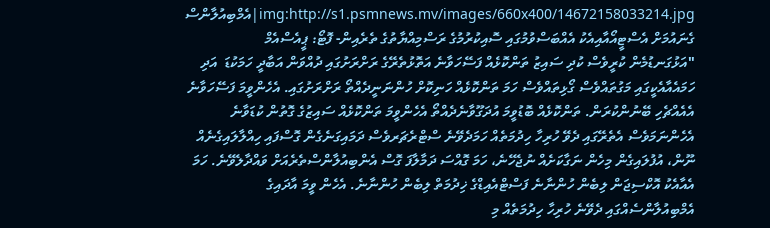img:http://s1.psmnews.mv/images/660x400/14672158033214.jpg|އެމްބިއުލާންސް ގެނައުމަށް އެސްޓީއޯއާއިއެކު އެއްބަސްވުމުގައި ސޮއިކުރުމުގެ ރަސްމިއްޔާތުގެ ތެރެއިން- ފޮޓޯ: ޕީއެސްއެމް
"އަޅުގަނޑުމެން ކުރީވެސް ކުދި ސައިޒު ތަންކޮޅެއް ފަސޭހަވާނެ އަތޮޅުތެރޭގެ ރަށްރަށުގައި ދުއްވަން އަބާދީ ހަމަކުޑަ  އަދި ހަމައެއާއެކީގައި މަގުތައްވެސް ގޯޅިތައްވެސް ހަމަ ތަންކޮޅެއް ހަނިކޮށް ހުންނަނީދެއްތޯ ރަށްރަށުގައި. އެހެންވީމަ ފަސޭހަވާނެ އެއެއްޗެހި ބޭނުންކުރަން. ތަންކޮޅެއް ބޮޑުވީމަ އުދަގޫވާނެދެއްތޯ އެހެންވީމަ ތަންކޮޅެއް ސައިޒުގެ ގޮތުން ކުޑަވާނެ އެހެންނަމަވެސް އެތެރޭގައި ދެވޭ ހުރިހާ ހިދުމަތެއް ހަމަދެވޭނެ ސްޓްރެޗަރވެސް ދަމައިގަނެގެން ގޮސްފައި ހިއްލާލައިގެނެއް ނޫން، އުފުލައިގެން މިހެން ނަގާކަށެއް ނުޖެހޭނެ، ހަމަ ގޮއްސަ ދަމާލާފަ ގޮސް އެންބިއުލާންސްތެރެއަށް ވައްދާލެވޭނެ. ހަމަ އެއާއެކު އޮކްސިޖަން ލިބެން ހުންނާނެ ފަސްޓްއެއިޑްގެ ޚިދުމަތް ލިބެން ހުންނާނެ. އެހެން ވީމަ އާދައިގެ އެމްބިއުލާންސެއްގައި ދެވޭނެ ހުރިހާ ހިދުމަތެއް މި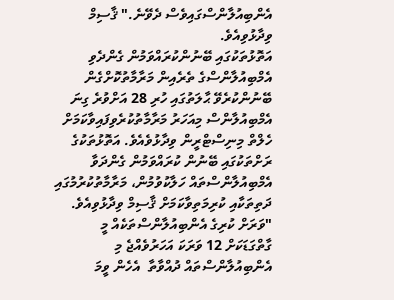އެންބިއުލާންސްގައިވެސް ދެވޭނެ." ޤާސިމް ވިދާޅުވިއެވެ.
އަތޮޅުތަކުގައި ބޭނުންކުރައްވަމުން ގެންދެވި އެމްބިއުލާންސްގެ ތެރެއިން މަރާމާތުކޮށްގެން ބޭނުންކުރެވޭ ޙާލަތުގައި ހުރި 28 އަށްވުރެ ގިނަ އެމްބިއުލާންސް މިއަހަރު މަރާމާތުކުރެވިފައިވާކަމަށް ހެލްތް މިނިސްޓްރީން ވިދާޅުވެއެވެ. އަތޮޅުތަކުގެ ރަށްތަކުގައި ބޭނުން ކުރައްވަމުން ގެންދަވާ އެމްބިއުލާންސްތައް ހަލާކުވުމުން، މަރާމާތުކުރުމުގައި ދަތިތަކާއި ކުރިމަތިވާކަމަށް ޤާސިމް ވިދާޅުވިއެވެ.
"ވަރަށް ކުރިގެ އެންބިއުލާންސްތަކެއް މީ ގާތްގަޑަކަށް 12 ވަރަކަ އަހަރުވެއްޖެ މި އެންބިއުލާންސްތައް ދުއްވާތާ  އެހެން ވީމަ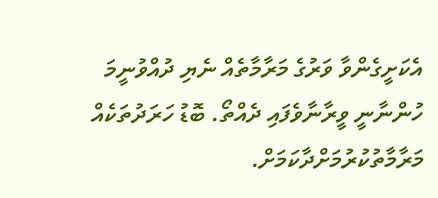އެކަށީގެންވާ ވަރުގެ މަރާމާތެއް ނެޔި ދުއްވުނީމަ ހުންނާނީ ވީރާނާވެފައި ދެއްތޯ. ބޮޑު ހަރަދުތަކެއް މަރާމާތުކުރުމަށްދާކަމަށް.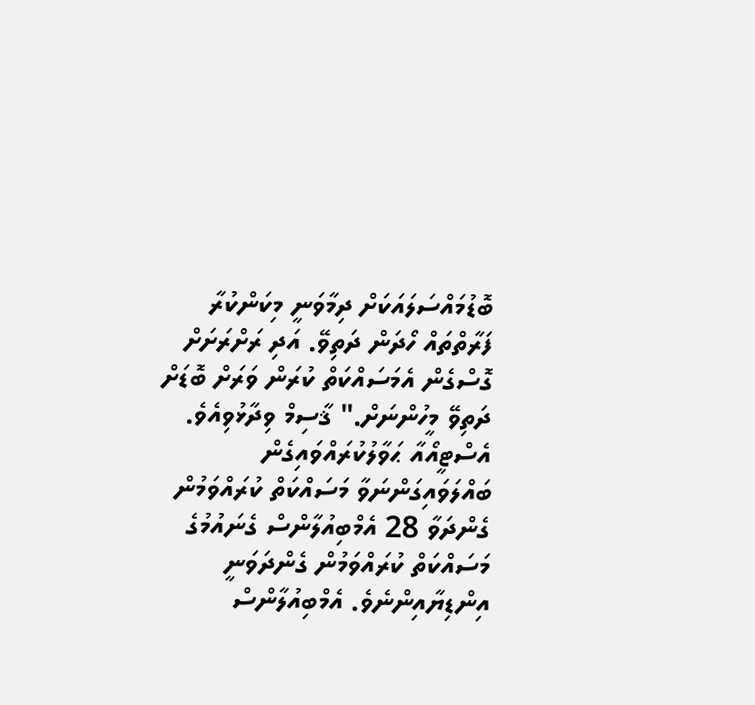ބޮޑުމައްސަލައަކަށް ދިމާވަނީ މިކަންކުރާ ފަރާތްތައް ހޯދަން ދަތިވޭ. އަދި ރަށްރަށަށް ގޮސްގެން އެމަސައްކަތް ކުރަން ވަރަށް ބޮޑަށް ދަތިވޭ މީހުންނަށް." ޤާސިމް ވިދާޅުވިއެވެ.
އެސްޓީއޯއާ ޙަވާލުކުރައްވައިގެން ބައްލަވައިގަންނަވާ މަސައްކަތް ކުރައްވަމުން ގެންދަވާ 28 އެމްބިއުލާންސް ގެނައުމުގެ މަސައްކަތް ކުރައްވަމުން ގެންދަވަނީ އިންޑިޔާއިންނެވެ. އެމްބިއުލާންސް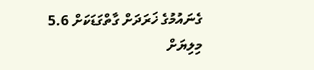ގެނައުމުގެ ޚަރަދަށް ގާތްގަޑަކަށް 5.6 މިލިޔަށް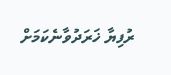ރުފިޔާ ޚަރަދުވާނެކަމަށް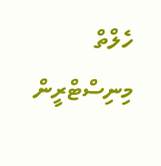ހެލްތް މިނިސްޓްރީން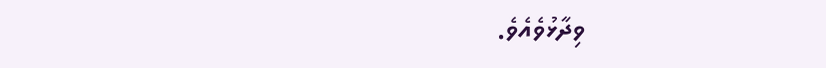ވިދާޅުވެއެވެ.